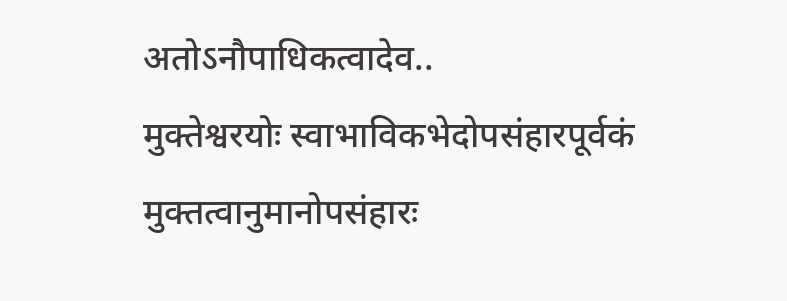अतोऽनौपाधिकत्वादेव..
मुक्तेश्वरयोः स्वाभाविकभेदोपसंहारपूर्वकं मुक्तत्वानुमानोपसंहारः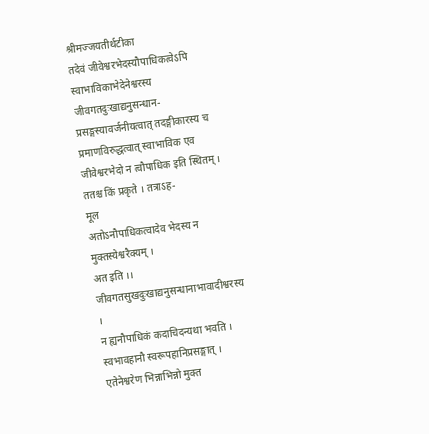श्रीमज्जयतीर्थटीका
तदेवं जीवेश्वरभेदस्यौपाधिकत्वेऽपि स्वाभाविकाभेदेनेश्वरस्य जीवगतदुःखाद्यनुसन्धान-प्रसङ्गस्यावर्जनीयत्वात् तदङ्गीकारस्य च प्रमाणविरुद्धत्वात् स्वाभाविक एव जीवेश्वरभेदो न त्वौपाधिक इति स्थितम् । ततश्च किं प्रकृते । तत्राऽह-
मूल
अतोऽनौपाधिकत्वादेव भेदस्य न मुक्तस्येश्वरैक्यम् ।
अत इति ।। जीवगतसुखदुःखाद्यनुसन्धानाभावादीश्वरस्य ।
न ह्यनौपाधिकं कदाचिदन्यथा भवति । स्वभावहानौ स्वरूपहानिप्रसङ्गात् । एतेनेश्वरेण भिन्नाभिन्नो मुक्त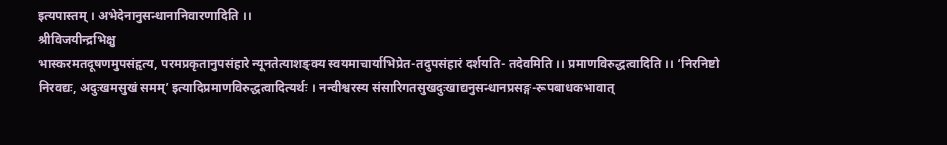इत्यपास्तम् । अभेदेनानुसन्धानानिवारणादिति ।।
श्रीविजयीन्द्रभिक्षु
भास्करमतदूषणमुपसंहृत्य, परमप्रकृतानुपसंहारे न्यूनतेत्याशङ्क्य स्वयमाचार्याभिप्रेत-तदुपसंहारं दर्शयति- तदेवमिति ।। प्रमाणविरुद्धत्वादिति ।। ‘निरनिष्टो निरवद्यः, अदुःखमसुखं समम्’ इत्यादिप्रमाणविरुद्धत्वादित्यर्थः । नन्वीश्वरस्य संसारिगतसुखदुःखाद्यनुसन्धानप्रसङ्ग-रूपबाधकभावात्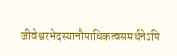जीवेश्वरभेदस्यानौपाधिकत्वसमर्थनेऽपि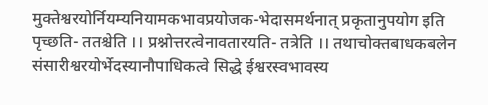मुक्तेश्वरयोर्नियम्यनियामकभावप्रयोजक-भेदासमर्थनात् प्रकृतानुपयोग इति पृच्छति- ततश्चेति ।। प्रश्नोत्तरत्वेनावतारयति- तत्रेति ।। तथाचोक्तबाधकबलेन संसारीश्वरयोर्भेदस्यानौपाधिकत्वे सिद्धे ईश्वरस्वभावस्य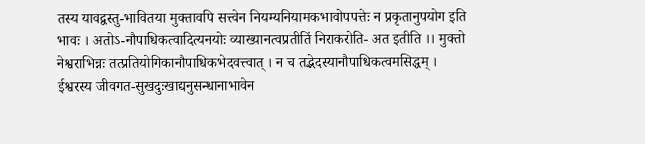तस्य यावद्वस्तु-भावितया मुक्तावपि सत्त्वेन नियम्यनियामकभावोपपत्तेः न प्रकृतानुपयोग इति भावः । अतोऽ-नौपाधिकत्वादित्यनयोः व्याख्यानत्वप्रतीतिं निराकरोति- अत इतीति ।। मुक्तो नेश्वराभिन्नः तत्प्रतियोगिकानौपाधिकभेदवत्त्वात् । न च तद्भेदस्यानौपाधिकत्वमसिद्धम् । ईश्वरस्य जीवगत-सुखदुःखाद्यनुसन्धानाभावेन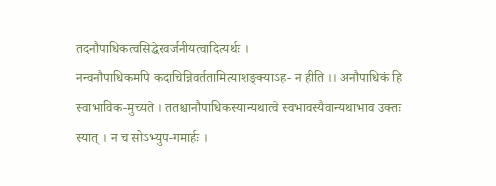तदनौपाधिकत्वसिद्धेरवर्जनीयत्वादित्यर्थः ।
नन्वनौपाधिकमपि कदाचिन्निवर्ततामित्याशङ्क्याऽह- न हीति ।। अनौपाधिकं हि स्वाभाविक-मुच्यते । ततश्चानौपाधिकस्यान्यथात्वे स्वभावस्यैवान्यथाभाव उक्तः स्यात् । न च सोऽभ्युप-गमार्हः ।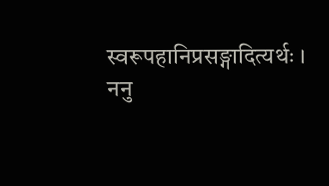स्वरूपहानिप्रसङ्गादित्यर्थः । ननु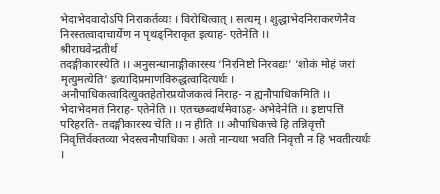भेदाभेदवादोऽपि निराकर्तव्यः । विरोधित्वात् । सत्यम् । शुद्धाभेदनिराकरणेनैव निरस्तत्वादाचार्येण न पृथङ्निराकृत इत्याह- एतेनेति ।।
श्रीराघवेन्द्रतीर्थ
तदङ्गीकारस्येति ।। अनुसन्धानाङ्गीकारस्य ‘निरनिष्टो निरवद्यः’ ‘शोकं मोहं जरां मृत्युमत्येति’ इत्यादिप्रमाणविरुद्धत्वादित्यर्थः । अनौपाधिकत्वादित्युक्तहेतोरप्रयोजकत्वं निराह- न ह्यनौपाधिकमिति ।। भेदाभेदमतं निराह- एतेनेति ।। एतच्छब्दार्थमेवाऽह- अभेदेनेति ।। इष्टापत्तिं परिहरति- तदङ्गीकारस्य चेति ।। न हीति ।। औपाधिकत्त्वे हि तन्निवृत्तौ निवृत्तिर्वक्तव्या भेदस्त्वनौपाधिकः । अतो नान्यथा भवति निवृत्तौ न हि भवतीत्यर्थः ।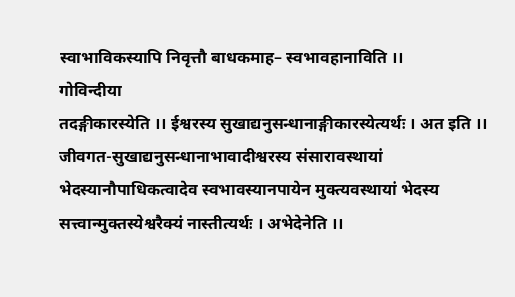स्वाभाविकस्यापि निवृत्तौ बाधकमाह– स्वभावहानाविति ।।
गोविन्दीया
तदङ्गीकारस्येति ।। ईश्वरस्य सुखाद्यनुसन्धानाङ्गीकारस्येत्यर्थः । अत इति ।। जीवगत-सुखाद्यनुसन्धानाभावादीश्वरस्य संसारावस्थायां भेदस्यानौपाधिकत्वादेव स्वभावस्यानपायेन मुक्त्यवस्थायां भेदस्य सत्त्वान्मुक्तस्येश्वरैक्यं नास्तीत्यर्थः । अभेदेनेति ।।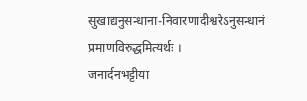सुखाद्यनुसन्धाना-निवारणादीश्वरेऽनुसन्धानं प्रमाणविरुद्धमित्यर्थः ।
जनार्दनभट्टीया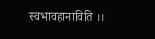स्वभावहानाविति ।।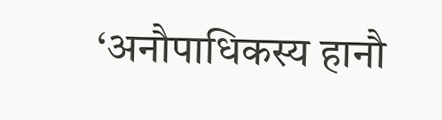‘अनौपाधिकस्य हानौ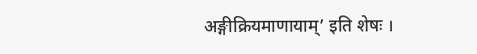अङ्गीक्रियमाणायाम्’ इति शेषः ।